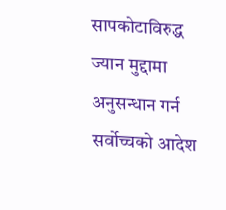सापकोटाविरुद्ध ज्यान मुद्दामा अनुसन्धान गर्न सर्वोच्चको आदेश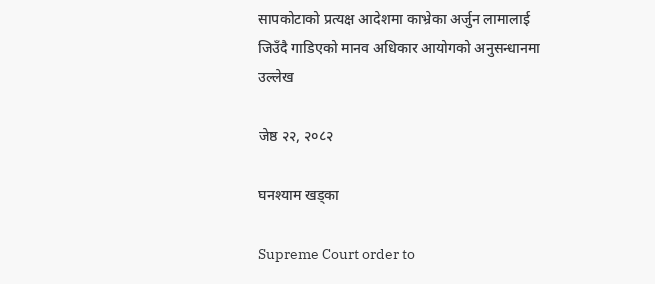सापकोटाको प्रत्यक्ष आदेशमा काभ्रेका अर्जुन लामालाई जिउँदै गाडिएको मानव अधिकार आयोगको अनुसन्धानमा उल्लेख

जेष्ठ २२, २०८२

घनश्याम खड्का

Supreme Court order to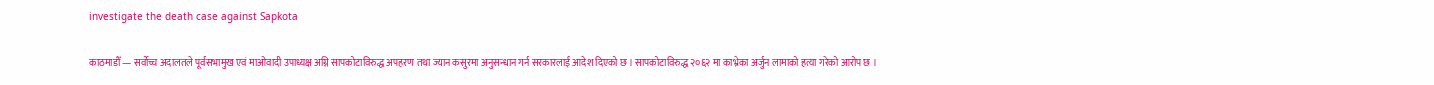investigate the death case against Sapkota

काठमाडौँ — सर्वोच्च अदालतले पूर्वसभामुख एवं माओवादी उपाध्यक्ष अग्नि सापकोटाविरुद्ध अपहरण तथा ज्यान कसुरमा अनुसन्धान गर्न सरकारलाई आदेश दिएको छ । सापकोटाविरुद्ध २०६२ मा काभ्रेका अर्जुन लामाको हत्या गरेको आरोप छ ।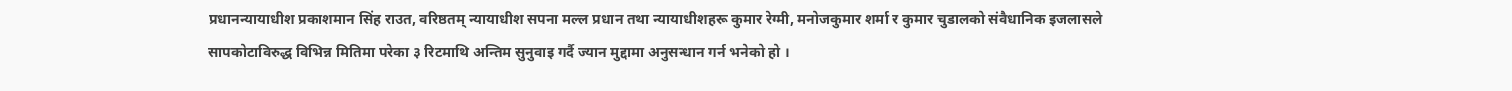प्रधानन्यायाधीश प्रकाशमान सिंह राउत, वरिष्ठतम् न्यायाधीश सपना मल्ल प्रधान तथा न्यायाधीशहरू कुमार रेग्मी, मनोजकुमार शर्मा र कुमार चुडालको संवैधानिक इजलासले सापकोटाविरुद्ध विभिन्न मितिमा परेका ३ रिटमाथि अन्तिम सुनुवाइ गर्दै ज्यान मुद्दामा अनुसन्धान गर्न भनेको हो ।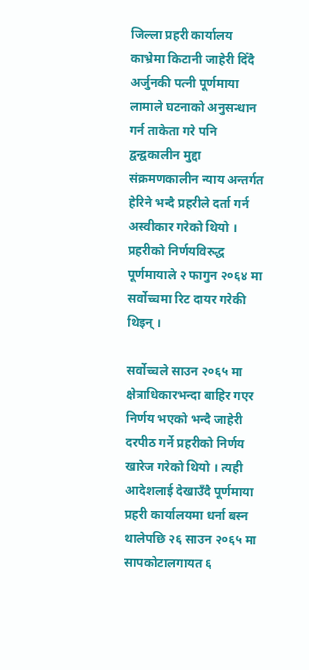जिल्ला प्रहरी कार्यालय काभ्रेमा किटानी जाहेरी दिँदै अर्जुनकी पत्नी पूर्णमाया लामाले घटनाको अनुसन्धान गर्न ताकेता गरे पनि द्वन्द्वकालीन मुद्दा संक्रमणकालीन न्याय अन्तर्गत हेरिने भन्दै प्रहरीले दर्ता गर्न अस्वीकार गरेको थियो । प्रहरीको निर्णयविरुद्ध पूर्णमायाले २ फागुन २०६४ मा सर्वोच्चमा रिट दायर गरेकी थिइन् ।

सर्वोच्चले साउन २०६५ मा क्षेत्राधिकारभन्दा बाहिर गएर निर्णय भएको भन्दै जाहेरी दरपीठ गर्ने प्रहरीको निर्णय खारेज गरेको थियो । त्यही आदेशलाई देखाउँदै पूर्णमाया प्रहरी कार्यालयमा धर्ना बस्न थालेपछि २६ साउन २०६५ मा सापकोटालगायत ६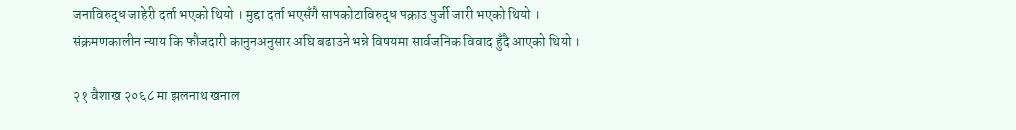जनाविरुद्ध जाहेरी दर्ता भएको थियो । मुद्दा दर्ता भएसँगै सापकोटाविरुद्ध पक्राउ पुर्जी जारी भएको थियो । संक्रमणकालीन न्याय कि फौजदारी कानुनअनुसार अघि बढाउने भन्ने विषयमा सार्वजनिक विवाद हुँदै आएको थियो ।

२१ वैशाख २०६८ मा झलनाथ खनाल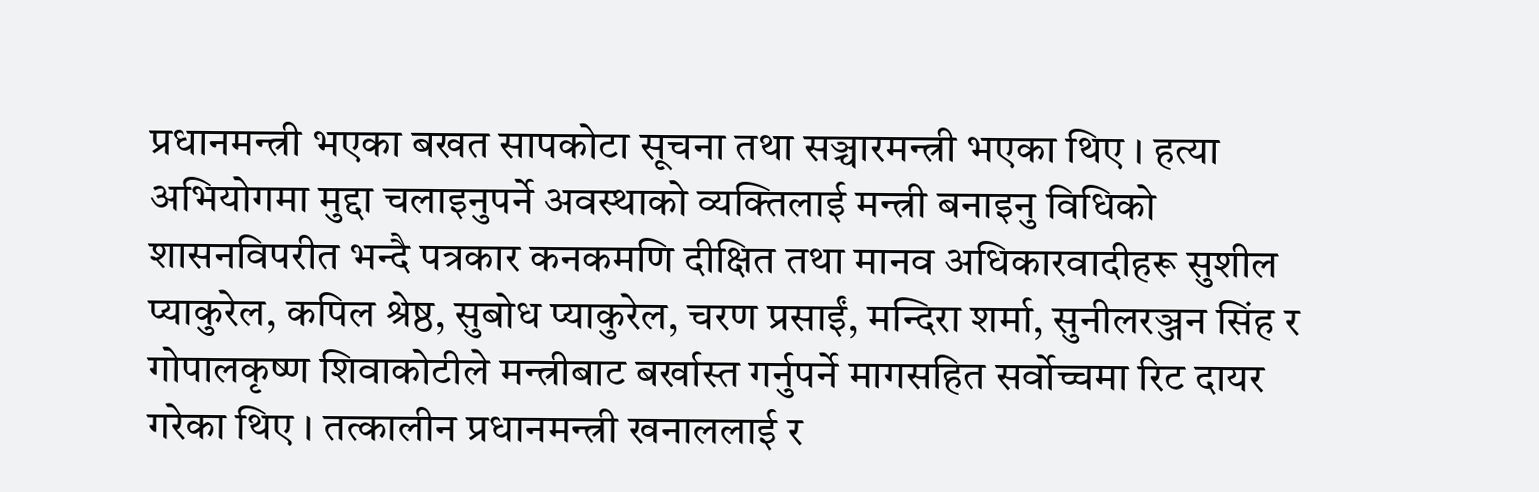प्रधानमन्त्री भएका बखत सापकोटा सूचना तथा सञ्चारमन्त्री भएका थिए । हत्या अभियोगमा मुद्दा चलाइनुपर्ने अवस्थाको व्यक्तिलाई मन्त्री बनाइनु विधिको शासनविपरीत भन्दै पत्रकार कनकमणि दीक्षित तथा मानव अधिकारवादीहरू सुशील प्याकुरेल, कपिल श्रेष्ठ, सुबोध प्याकुरेल, चरण प्रसाईं, मन्दिरा शर्मा, सुनीलरञ्जन सिंह र गोपालकृष्ण शिवाकोटीले मन्त्रीबाट बर्खास्त गर्नुपर्ने मागसहित सर्वोच्चमा रिट दायर गरेका थिए । तत्कालीन प्रधानमन्त्री खनाललाई र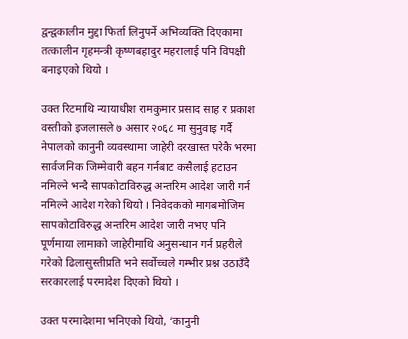द्वन्द्वकालीन मुद्दा फिर्ता लिनुपर्ने अभिव्यक्ति दिएकामा तत्कालीन गृहमन्त्री कृष्णबहादुर महरालाई पनि विपक्षी बनाइएको थियो ।

उक्त रिटमाथि न्यायाधीश रामकुमार प्रसाद साह र प्रकाश वस्तीको इजलासले ७ असार २०६८ मा सुनुवाइ गर्दै नेपालको कानुनी व्यवस्थामा जाहेरी दरखास्त परेकै भरमा सार्वजनिक जिम्मेवारी बहन गर्नबाट कसैलाई हटाउन नमिल्ने भन्दै सापकोटाविरुद्ध अन्तरिम आदेश जारी गर्न नमिल्ने आदेश गरेको थियो । निवेदकको मागबमोजिम सापकोटाविरुद्ध अन्तरिम आदेश जारी नभए पनि पूर्णमाया लामाको जाहेरीमाथि अनुसन्धान गर्न प्रहरीले गरेको ढिलासुस्तीप्रति भने सर्वोच्चले गम्भीर प्रश्न उठाउँदै सरकारलाई परमादेश दिएको थियो ।

उक्त परमादेशमा भनिएको थियो, ‘कानुनी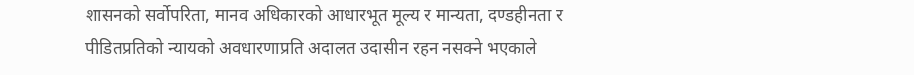शासनको सर्वोपरिता, मानव अधिकारको आधारभूत मूल्य र मान्यता, दण्डहीनता र पीडितप्रतिको न्यायको अवधारणाप्रति अदालत उदासीन रहन नसक्ने भएकाले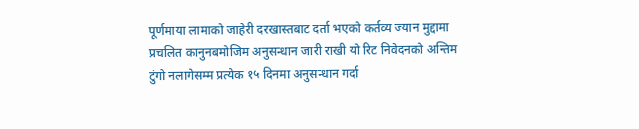पूर्णमाया लामाको जाहेरी दरखास्तबाट दर्ता भएको कर्तव्य ज्यान मुद्दामा प्रचलित कानुनबमोजिम अनुसन्धान जारी राखी यो रिट निवेदनको अन्तिम टुंगो नलागेसम्म प्रत्येक १५ दिनमा अनुसन्धान गर्दा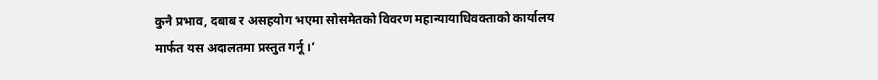कुनै प्रभाव, दबाब र असहयोग भएमा सोसमेतको विवरण महान्यायाधिवक्ताको कार्यालय मार्फत यस अदालतमा प्रस्तुत गर्नू ।’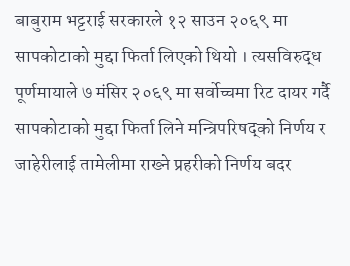बाबुराम भट्टराई सरकारले १२ साउन २०६९ मा सापकोटाको मुद्दा फिर्ता लिएको थियो । त्यसविरुद्ध पूर्णमायाले ७ मंसिर २०६९ मा सर्वोच्चमा रिट दायर गर्दै सापकोटाको मुद्दा फिर्ता लिने मन्त्रिपरिषद्को निर्णय र जाहेरीलाई तामेलीमा राख्ने प्रहरीको निर्णय बदर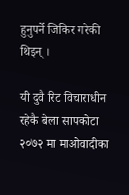हुनुपर्ने जिकिर गरेकी थिइन् ।

यी दुवै रिट विचाराधीन रहेकै बेला सापकोटा २०७२ मा माओवादीका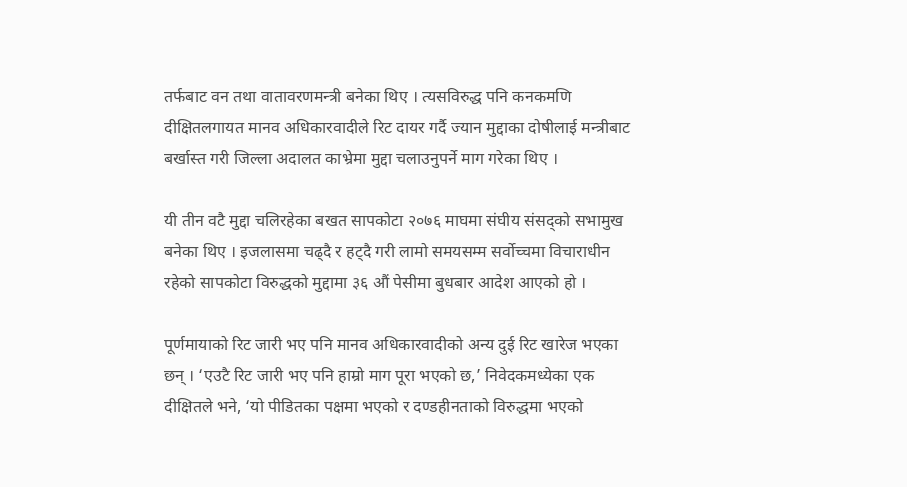तर्फबाट वन तथा वातावरणमन्त्री बनेका थिए । त्यसविरुद्ध पनि कनकमणि दीक्षितलगायत मानव अधिकारवादीले रिट दायर गर्दै ज्यान मुद्दाका दोषीलाई मन्त्रीबाट बर्खास्त गरी जिल्ला अदालत काभ्रेमा मुद्दा चलाउनुपर्ने माग गरेका थिए ।

यी तीन वटै मुद्दा चलिरहेका बखत सापकोटा २०७६ माघमा संघीय संसद्को सभामुख बनेका थिए । इजलासमा चढ्दै र हट्दै गरी लामो समयसम्म सर्वोच्चमा विचाराधीन रहेको सापकोटा विरुद्धको मुद्दामा ३६ औं पेसीमा बुधबार आदेश आएको हो ।

पूर्णमायाको रिट जारी भए पनि मानव अधिकारवादीको अन्य दुई रिट खारेज भएका छन् । ‘एउटै रिट जारी भए पनि हाम्रो माग पूरा भएको छ,’ निवेदकमध्येका एक दीक्षितले भने, ‘यो पीडितका पक्षमा भएको र दण्डहीनताको विरुद्धमा भएको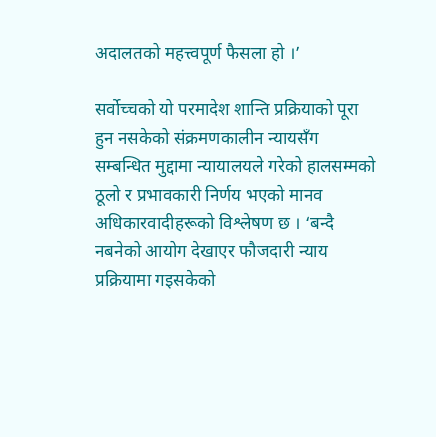अदालतको महत्त्वपूर्ण फैसला हो ।’

सर्वोच्चको यो परमादेश शान्ति प्रक्रियाको पूरा हुन नसकेको संक्रमणकालीन न्यायसँग सम्बन्धित मुद्दामा न्यायालयले गरेको हालसम्मको ठूलो र प्रभावकारी निर्णय भएको मानव अधिकारवादीहरूको विश्लेषण छ । ‘बन्दै नबनेको आयोग देखाएर फौजदारी न्याय प्रक्रियामा गइसकेको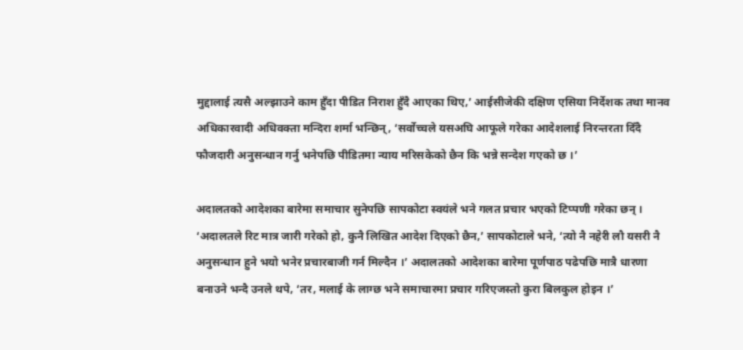मुद्दालाई त्यसै अल्झाउने काम हुँदा पीडित निराश हुँदै आएका थिए,’ आईसीजेकी दक्षिण एसिया निर्देशक तथा मानव अधिकारवादी अधिवक्ता मन्दिरा शर्मा भन्छिन्, ‘सर्वोच्चले यसअघि आफूले गरेका आदेशलाई निरन्तरता दिँदै फौजदारी अनुसन्धान गर्नु भनेपछि पीडितमा न्याय मरिसकेको छैन कि भन्ने सन्देश गएको छ ।’

अदालतको आदेशका बारेमा समाचार सुनेपछि सापकोटा स्वयंले भने गलत प्रचार भएको टिप्पणी गरेका छन् । ‘अदालतले रिट मात्र जारी गरेको हो, कुनै लिखित आदेश दिएको छैन,’ सापकोटाले भने, ‘त्यो नै नहेरी लौ यसरी नै अनुसन्धान हुने भयो भनेर प्रचारबाजी गर्न मिल्दैन ।’ अदालतको आदेशका बारेमा पूर्णपाठ पढेपछि मात्रै धारणा बनाउने भन्दै उनले थपे, ‘तर, मलाई के लाग्छ भने समाचारमा प्रचार गरिएजस्तो कुरा बिलकुल होइन ।’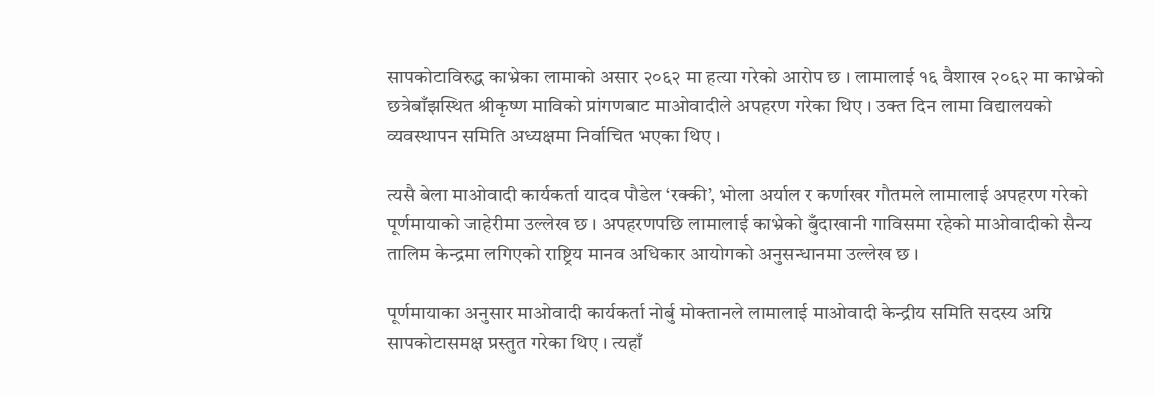सापकोटाविरुद्ध काभ्रेका लामाको असार २०६२ मा हत्या गरेको आरोप छ । लामालाई १६ वैशाख २०६२ मा काभ्रेको छत्रेबाँझस्थित श्रीकृष्ण माविको प्रांगणबाट माओवादीले अपहरण गरेका थिए । उक्त दिन लामा विद्यालयको व्यवस्थापन समिति अध्यक्षमा निर्वाचित भएका थिए ।

त्यसै बेला माओवादी कार्यकर्ता यादव पौडेल ‘रक्की’, भोला अर्याल र कर्णाखर गौतमले लामालाई अपहरण गरेको पूर्णमायाको जाहेरीमा उल्लेख छ । अपहरणपछि लामालाई काभ्रेको बुँदाखानी गाविसमा रहेको माओवादीको सैन्य तालिम केन्द्रमा लगिएको राष्ट्रिय मानव अधिकार आयोगको अनुसन्धानमा उल्लेख छ ।

पूर्णमायाका अनुसार माओवादी कार्यकर्ता नोर्बु मोक्तानले लामालाई माओवादी केन्द्रीय समिति सदस्य अग्नि सापकोटासमक्ष प्रस्तुत गरेका थिए । त्यहाँ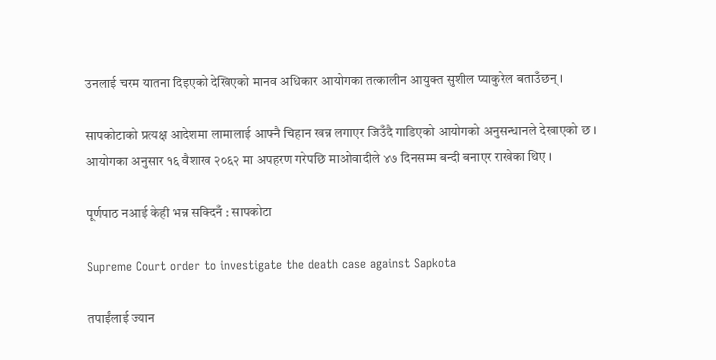उनलाई चरम यातना दिइएको देखिएको मानव अधिकार आयोगका तत्कालीन आयुक्त सुशील प्याकुरेल बताउँछन् ।

सापकोटाको प्रत्यक्ष आदेशमा लामालाई आफ्नै चिहान खन्न लगाएर जिउँदै गाडिएको आयोगको अनुसन्धानले देखाएको छ । आयोगका अनुसार १६ वैशाख २०६२ मा अपहरण गरेपछि माओवादीले ४७ दिनसम्म बन्दी बनाएर राखेका थिए ।

पूर्णपाठ नआई केही भन्न सक्दिनँ : सापकोटा

Supreme Court order to investigate the death case against Sapkota

तपाईंलाई ज्यान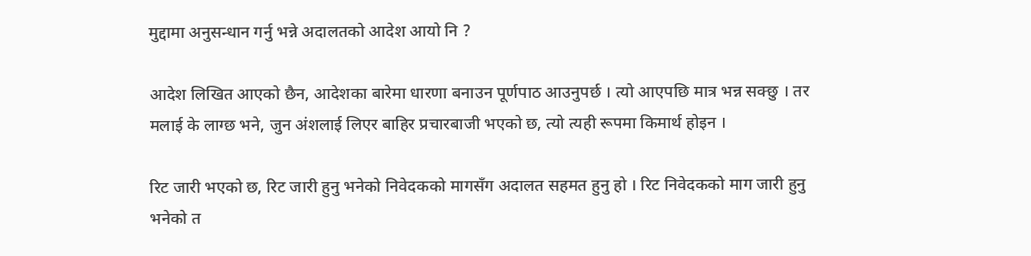मुद्दामा अनुसन्धान गर्नु भन्ने अदालतको आदेश आयो नि ?

आदेश लिखित आएको छैन, आदेशका बारेमा धारणा बनाउन पूर्णपाठ आउनुपर्छ । त्यो आएपछि मात्र भन्न सक्छु । तर मलाई के लाग्छ भने, जुन अंशलाई लिएर बाहिर प्रचारबाजी भएको छ, त्यो त्यही रूपमा किमार्थ होइन ।

रिट जारी भएको छ, रिट जारी हुनु भनेको निवेदकको मागसँग अदालत सहमत हुनु हो । रिट निवेदकको माग जारी हुनु भनेको त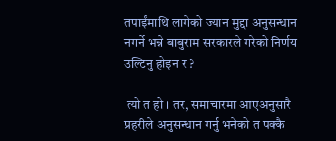तपाईंमाथि लागेको ज्यान मुद्दा अनुसन्धान नगर्ने भन्ने बाबुराम सरकारले गरेको निर्णय उल्टिनु होइन र ?

 त्यो त हो । तर, समाचारमा आएअनुसारै प्रहरीले अनुसन्धान गर्नु भनेको त पक्कै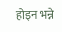होइन भन्ने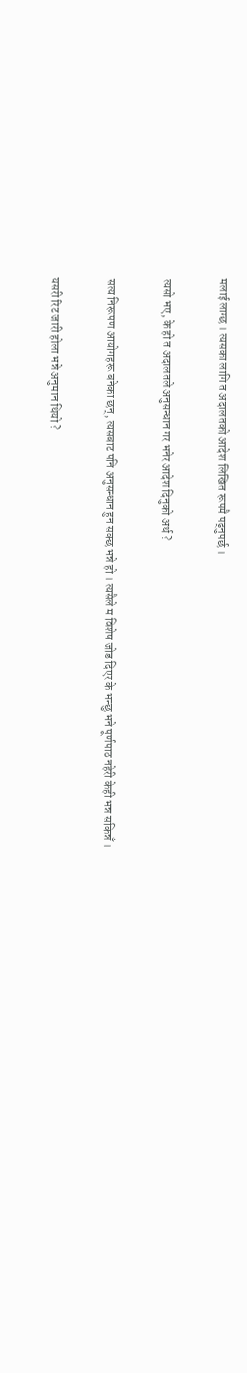मलाई लाग्छ । त्यसका लागि त अदालतको आदेश लिखित रूपमै पढ्नुपर्छ ।

त्यसो भए, के हो त अदालतले अनुसन्धान गर भनेर आदेश दिनुको अर्थ ?

सत्य निरूपण आयोगहरू बनेका छन्, त्यसबाट पनि अनुसन्धान हुन सक्छ भन्ने हो । त्यसैले म विशेष जोड दिएर के भन्छु भने पूर्णपाठ नहेरी केही भन्न सकिन्नँ ।

यसरी रिट जारी होला भन्ने अनुमान थियो ?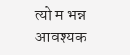त्यो म भन्न आवश्यक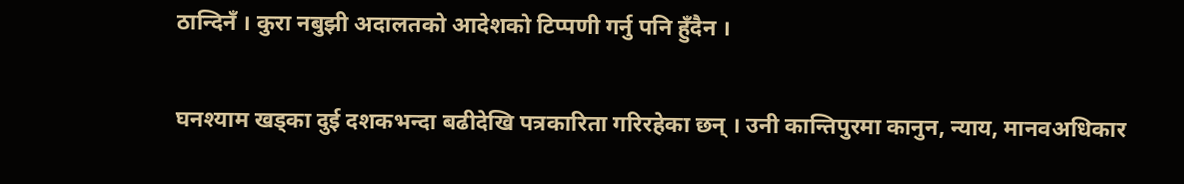ठान्दिनँ । कुरा नबुझी अदालतको आदेशको टिप्पणी गर्नु पनि हुँदैन ।

घनश्याम खड्का दुई दशकभन्दा बढीदेखि पत्रकारिता गरिरहेका छन् । उनी कान्तिपुरमा कानुन, न्याय, मानवअधिकार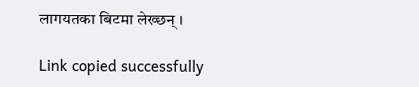लागयतका बिटमा लेख्छन् ।

Link copied successfully